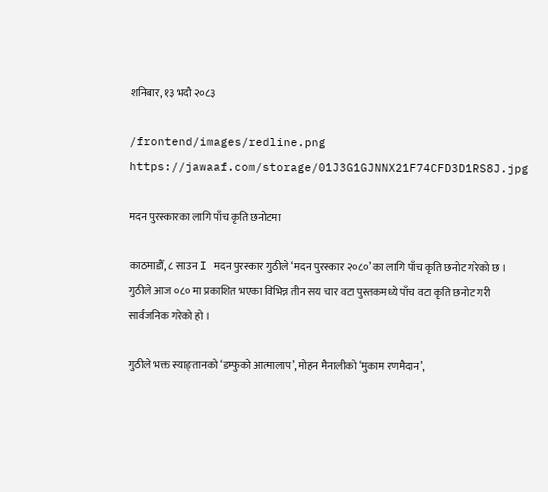शनिबार, १३ भदौ २०८३

/frontend/images/redline.png
https://jawaaf.com/storage/01J3G1GJNNX21F74CFD3D1RS8J.jpg

मदन पुरस्कारका लागि पाँच कृति छनोटमा

काठमाडौँ, ८ साउन I मदन पुरस्कार गुठीले ‘मदन पुरस्कार २०८०’ का लागि पाँच कृति छनोट गरेको छ । गुठीले आज ०८० मा प्रकाशित भएका विभिन्न तीन सय चार वटा पुस्तकमध्ये पाँच वटा कृति छनोट गरी सार्वजनिक गरेको हो ।

गुठीले भक्त स्याङ्तानको ‘डम्फुको आत्मालाप’, मोहन मैनालीको ‘मुकाम रणमैदान’,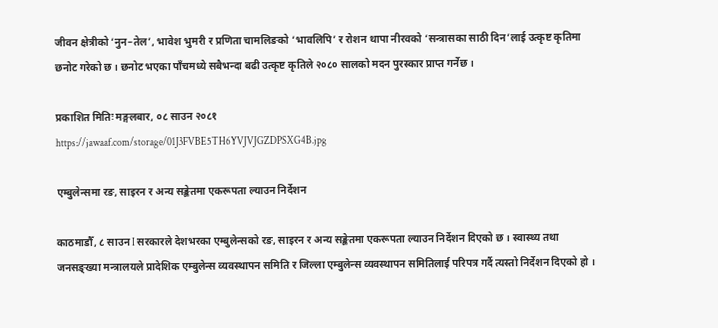जीवन क्षेत्रीको ‘नुन–तेल’, भावेश भुमरी र प्रणिता चामलिङको ‘भावलिपि’ र रोशन थापा नीरवको ‘सन्त्रासका साठी दिन’लाई उत्कृष्ट कृतिमा छनोट गरेको छ । छनोट भएका पाँचमध्ये सबैभन्दा बढी उत्कृष्ट कृतिले २०८० सालको मदन पुरस्कार प्राप्त गर्नेछ ।

प्रकाशित मितिः मङ्गलबार, ०८ साउन २०८१
https://jawaaf.com/storage/01J3FVBE5TH6YVJVJGZDPSXG4B.jpg

एम्बुलेन्समा रङ, साइरन र अन्य सङ्केतमा एकरूपता ल्याउन निर्देशन

काठमाडौँ, ८ साउन I सरकारले देशभरका एम्बुलेन्सको रङ, साइरन र अन्य सङ्केतमा एकरूपता ल्याउन निर्देशन दिएको छ । स्वास्थ्य तथा जनसङ्ख्या मन्त्रालयले प्रादेशिक एम्बुलेन्स व्यवस्थापन समिति र जिल्ला एम्बुलेन्स व्यवस्थापन समितिलाई परिपत्र गर्दै त्यस्तो निर्देशन दिएको हो ।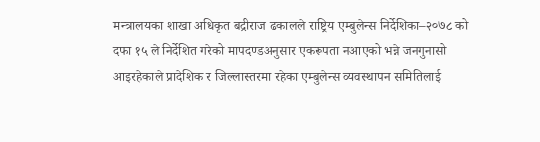मन्त्रालयका शाखा अधिकृत बद्रीराज ढकालले राष्ट्रिय एम्बुलेन्स निर्देशिका–२०७८ को दफा १५ ले निर्देशित गरेको मापदण्डअनुसार एकरूपता नआएको भन्ने जनगुनासो आइरहेकाले प्रादेशिक र जिल्लास्तरमा रहेका एम्बुलेन्स व्यवस्थापन समितिलाई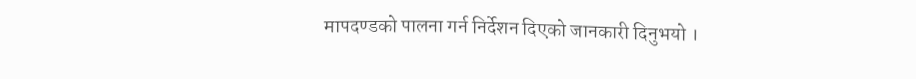मापदण्डको पालना गर्न निर्देशन दिएको जानकारी दिनुभयो ।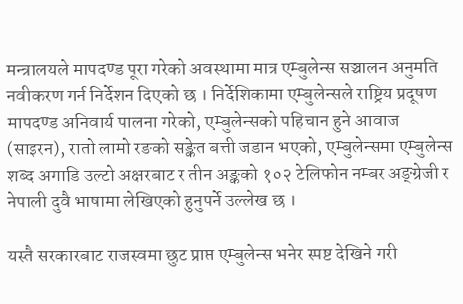मन्त्रालयले मापदण्ड पूरा गरेको अवस्थामा मात्र एम्बुलेन्स सञ्चालन अनुमति नवीकरण गर्न निर्देशन दिएको छ । निर्देशिकामा एम्बुलेन्सले राष्ट्रिय प्रदूषण मापदण्ड अनिवार्य पालना गरेको, एम्बुलेन्सको पहिचान हुने आवाज (साइरन), रातो लामो रङको सङ्केत बत्ती जडान भएको, एम्बुलेन्समा एम्बुलेन्स शब्द अगाडि उल्टो अक्षरबाट र तीन अङ्कको १०२ टेलिफोन नम्बर अङ्ग्रेजी र नेपाली दुवै भाषामा लेखिएको हुनुपर्ने उल्लेख छ ।

यस्तै सरकारबाट राजस्वमा छुट प्राप्त एम्बुलेन्स भनेर स्पष्ट देखिने गरी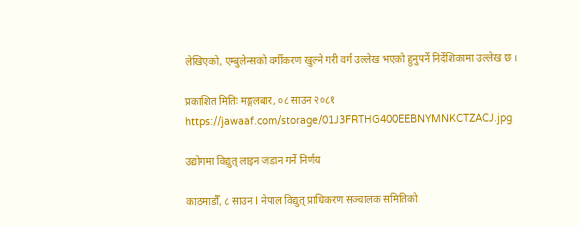लेखिएको, एम्बुलेन्सको वर्गीकरण खुल्ने गरी वर्ग उल्लेख भएको हुनुपर्ने निर्देशिकामा उल्लेख छ ।

प्रकाशित मितिः मङ्गलबार, ०८ साउन २०८१
https://jawaaf.com/storage/01J3FRTHG400EEBNYMNKCTZACJ.jpg

उद्योगमा विद्युत् लाइन जडान गर्ने निर्णय

काठमाडौँ, ८ साउन I नेपाल विद्युत् प्राधिकरण सञ्चालक समितिको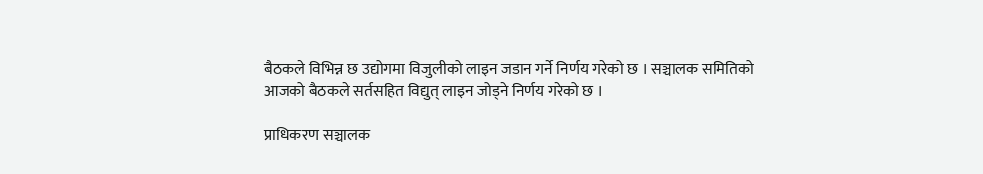बैठकले विभिन्न छ उद्योगमा विजुलीको लाइन जडान गर्ने निर्णय गरेको छ । सञ्चालक समितिको आजको बैठकले सर्तसहित विद्युत् लाइन जोड्ने निर्णय गरेको छ ।

प्राधिकरण सञ्चालक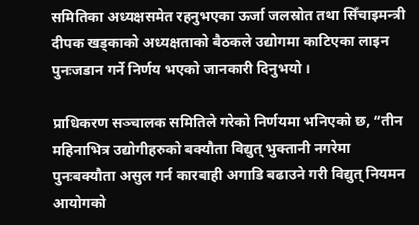समितिका अध्यक्षसमेत रहनुभएका ऊर्जा जलस्रोत तथा सिँचाइमन्त्री दीपक खड्काको अध्यक्षताको बैठकले उद्योगमा काटिएका लाइन पुनःजडान गर्ने निर्णय भएको जानकारी दिनुभयो ।

प्राधिकरण सञ्चालक समितिले गरेको निर्णयमा भनिएको छ, “तीन महिनाभित्र उद्योगीहरुको बक्यौता विद्युत् भुक्तानी नगरेमा पुनःबक्यौता असुल गर्न कारबाही अगाडि बढाउने गरी विद्युत् नियमन आयोगको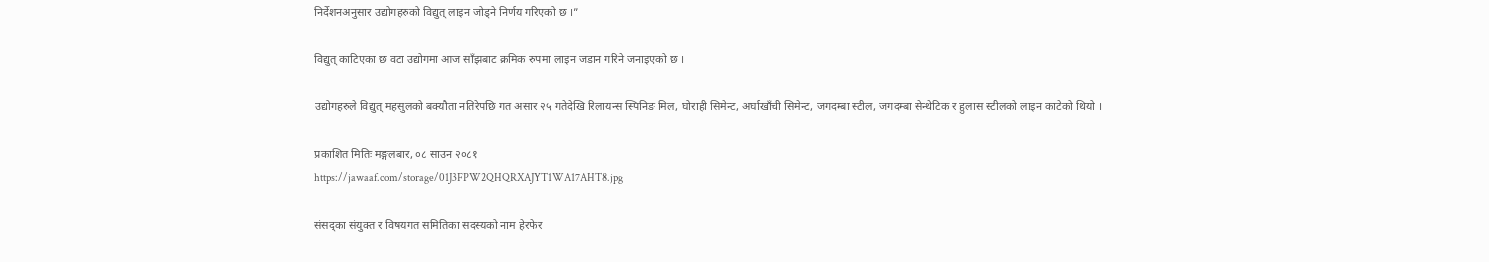निर्देशनअनुसार उद्योगहरुको विद्युत् लाइन जोड्ने निर्णय गरिएको छ ।”

विद्युत् काटिएका छ वटा उद्योगमा आज साँझबाट क्रमिक रुपमा लाइन जडान गरिने जनाइएको छ ।

उद्योगहरुले विद्युत् महसुलको बक्यौता नतिरेपछि गत असार २५ गतेदेखि रिलायन्स स्पिनिङ मिल, घोराही सिमेन्ट, अर्घाखाँची सिमेन्ट, जगदम्बा स्टील, जगदम्बा सेन्थेटिक र हुलास स्टीलको लाइन काटेको थियो ।

प्रकाशित मितिः मङ्गलबार, ०८ साउन २०८१
https://jawaaf.com/storage/01J3FPW2QHQRXAJYT1WA17AHT8.jpg

संसद्का संयुक्त र विषयगत समितिका सदस्यको नाम हेरफेर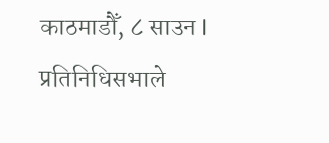काठमाडौँ, ८ साउन I प्रतिनिधिसभाले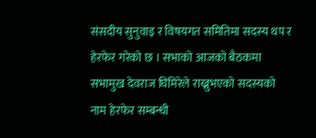संसदीय सुनुवाइ र विषयगत समितिमा सदस्य थप र हेरफेर गरेको छ । सभाको आजको बैठकमा सभामुख देवराज घिमिरेले राख्नुभएको सदस्यको नाम हेरफेर सम्बन्धी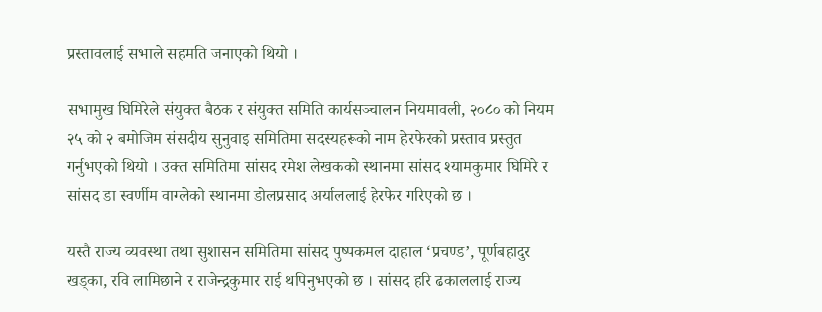प्रस्तावलाई सभाले सहमति जनाएको थियो ।

सभामुख घिमिरेले संयुक्त बैठक र संयुक्त समिति कार्यसञ्चालन नियमावली, २०८० को नियम २५ को २ बमोजिम संसदीय सुनुवाइ समितिमा सदस्यहरूको नाम हेरफेरको प्रस्ताव प्रस्तुत गर्नुभएको थियो । उक्त समितिमा सांसद रमेश लेखकको स्थानमा सांसद श्यामकुमार घिमिरे र सांसद डा स्वर्णीम वाग्लेको स्थानमा डोलप्रसाद अर्याललाई हेरफेर गरिएको छ ।

यस्तै राज्य व्यवस्था तथा सुशासन समितिमा सांसद पुष्पकमल दाहाल ‘प्रचण्ड’, पूर्णबहादुर खड्का, रवि लामिछाने र राजेन्द्रकुमार राई थपिनुभएको छ । सांसद हरि ढकाललाई राज्य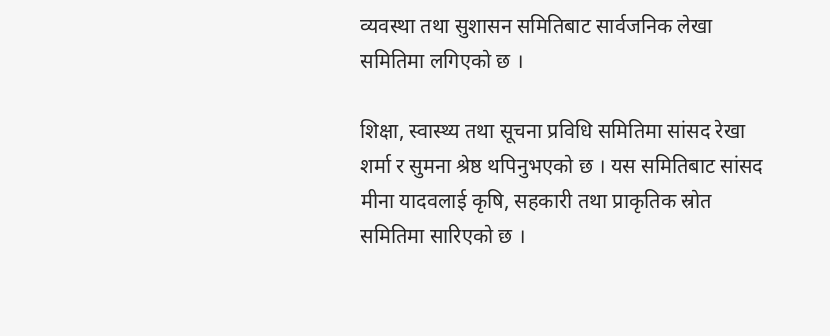व्यवस्था तथा सुशासन समितिबाट सार्वजनिक लेखा समितिमा लगिएको छ ।

शिक्षा, स्वास्थ्य तथा सूचना प्रविधि समितिमा सांसद रेखा शर्मा र सुमना श्रेष्ठ थपिनुभएको छ । यस समितिबाट सांसद मीना यादवलाई कृषि, सहकारी तथा प्राकृतिक स्रोत समितिमा सारिएको छ ।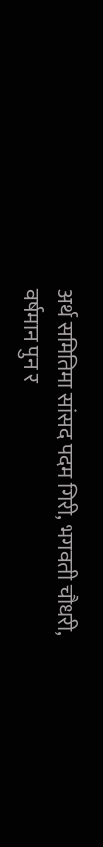अर्थ समितिमा सांसद पदम गिरी, भगवती चौधरी, वर्षमान पुन र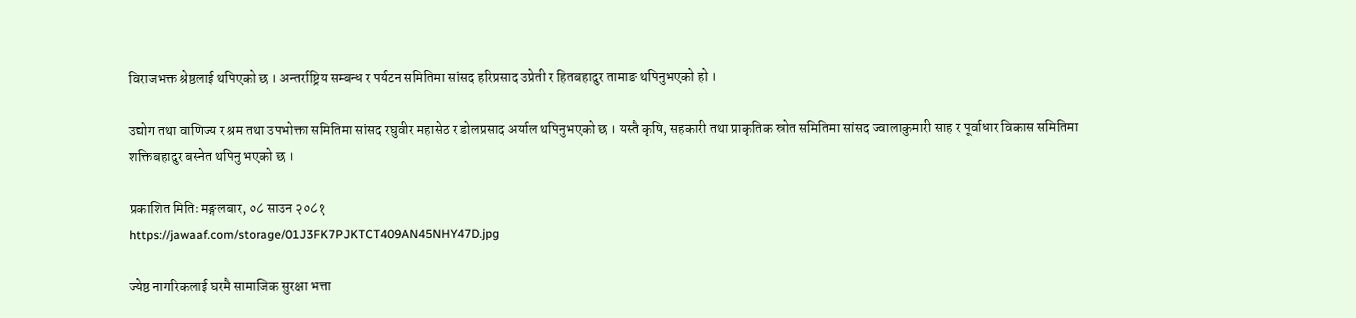विराजभक्त श्रेष्ठलाई थपिएको छ । अन्तर्राष्ट्रिय सम्बन्ध र पर्यटन समितिमा सांसद हरिप्रसाद उप्रेती र हितबहादुर तामाङ थपिनुभएको हो ।

उद्योग तथा वाणिज्य र श्रम तथा उपभोक्ता समितिमा सांसद रघुवीर महासेठ र डोलप्रसाद अर्याल थपिनुभएको छ । यस्तै कृषि, सहकारी तथा प्राकृतिक स्रोत समितिमा सांसद ज्वालाकुमारी साह र पूर्वाधार विकास समितिमा शक्तिबहादुर बस्नेत थपिनु भएको छ ।

प्रकाशित मितिः मङ्गलबार, ०८ साउन २०८१
https://jawaaf.com/storage/01J3FK7PJKTCT409AN45NHY47D.jpg

ज्येष्ठ नागरिकलाई घरमै सामाजिक सुरक्षा भत्ता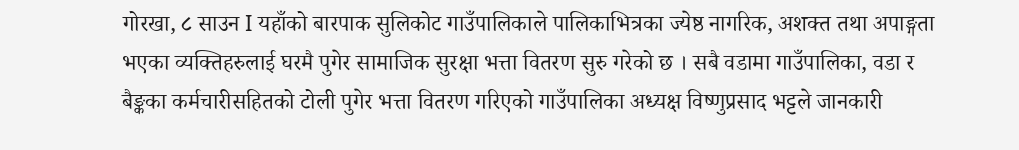गोरखा, ८ साउन I यहाँको बारपाक सुलिकोट गाउँपालिकाले पालिकाभित्रका ज्येष्ठ नागरिक, अशक्त तथा अपाङ्गता भएका व्यक्तिहरुलाई घरमै पुगेर सामाजिक सुरक्षा भत्ता वितरण सुरु गरेको छ । सबै वडामा गाउँपालिका, वडा र बैङ्कका कर्मचारीसहितको टोली पुगेर भत्ता वितरण गरिएको गाउँपालिका अध्यक्ष विष्णुप्रसाद भट्टले जानकारी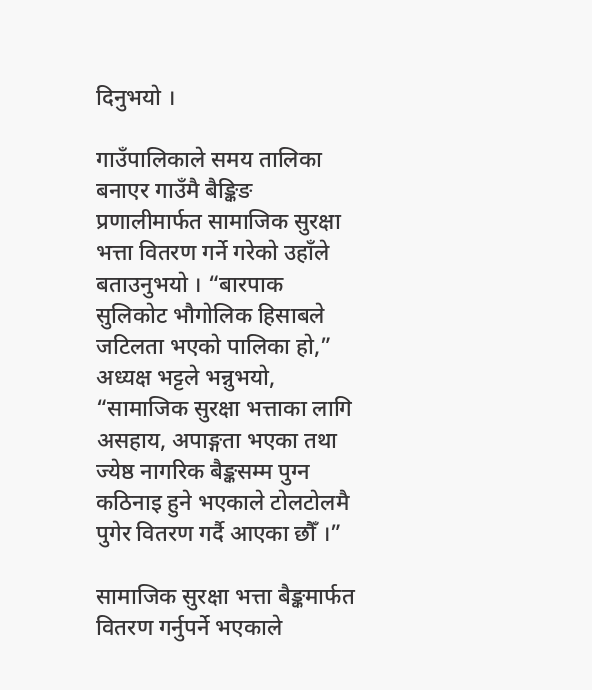दिनुभयो ।

गाउँपालिकाले समय तालिका बनाएर गाउँमै बैङ्किङ प्रणालीमार्फत सामाजिक सुरक्षा भत्ता वितरण गर्ने गरेको उहाँले बताउनुभयो । “बारपाक सुलिकोट भौगोलिक हिसाबले जटिलता भएको पालिका हो,” अध्यक्ष भट्टले भन्नुभयो, “सामाजिक सुरक्षा भत्ताका लागि असहाय, अपाङ्गता भएका तथा ज्येष्ठ नागरिक बैङ्कसम्म पुग्न कठिनाइ हुने भएकाले टोलटोलमै पुगेर वितरण गर्दै आएका छौँ ।”

सामाजिक सुरक्षा भत्ता बैङ्कमार्फत वितरण गर्नुपर्ने भएकाले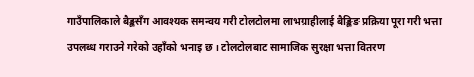गाउँपालिकाले बैङ्कसँग आवश्यक समन्वय गरी टोलटोलमा लाभग्राहीलाई बैङ्किङ प्रक्रिया पूरा गरी भत्ता उपलब्ध गराउने गरेको उहाँको भनाइ छ । टोलटोलबाट सामाजिक सुरक्षा भत्ता वितरण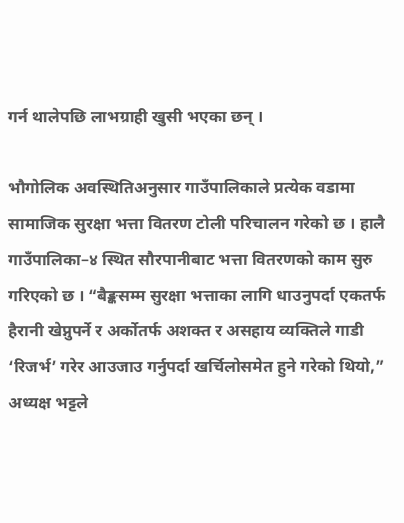गर्न थालेपछि लाभग्राही खुसी भएका छन् ।

भौगोलिक अवस्थितिअनुसार गाउँपालिकाले प्रत्येक वडामा सामाजिक सुरक्षा भत्ता वितरण टोली परिचालन गरेको छ । हालै गाउँपालिका–४ स्थित सौरपानीबाट भत्ता वितरणको काम सुरु गरिएको छ । “बैङ्कसम्म सुरक्षा भत्ताका लागि धाउनुपर्दा एकतर्फ हैरानी खेप्नुपर्ने र अर्कोतर्फ अशक्त र असहाय व्यक्तिले गाडी ‘रिजर्भ’ गरेर आउजाउ गर्नुपर्दा खर्चिलोसमेत हुने गरेको थियो,” अध्यक्ष भट्टले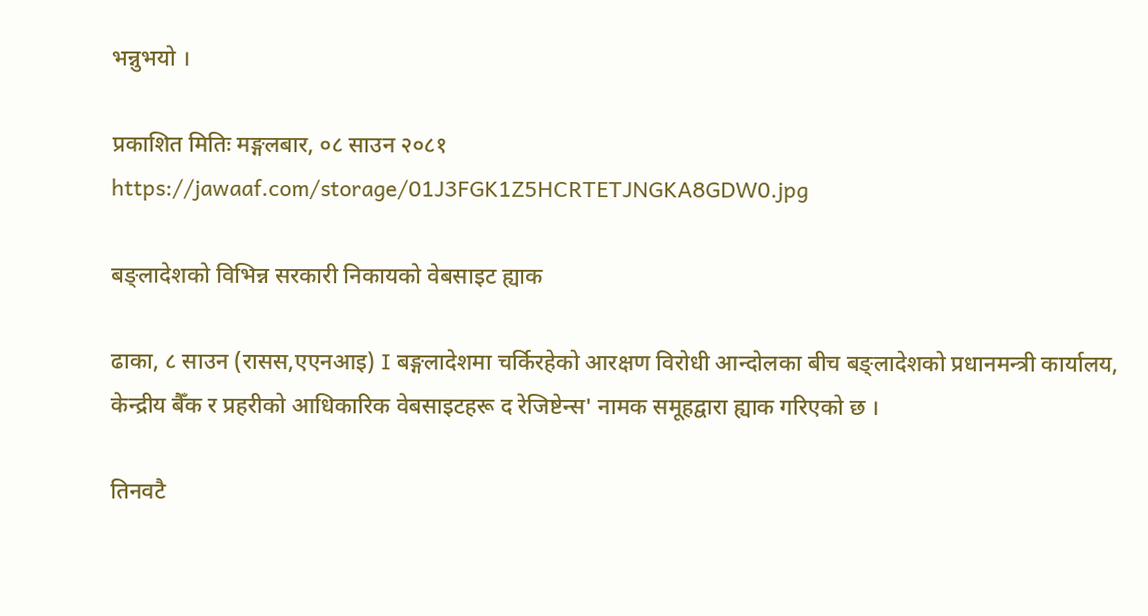भन्नुभयो ।

प्रकाशित मितिः मङ्गलबार, ०८ साउन २०८१
https://jawaaf.com/storage/01J3FGK1Z5HCRTETJNGKA8GDW0.jpg

बङ्लादेशको विभिन्न सरकारी निकायको वेबसाइट ह्याक

ढाका, ८ साउन (रासस,एएनआइ) I बङ्गलादेशमा चर्किरहेको आरक्षण विरोधी आन्दोलका बीच बङ्लादेशको प्रधानमन्त्री कार्यालय, केन्द्रीय बैँक र प्रहरीको आधिकारिक वेबसाइटहरू द रेजिष्टेन्स' नामक समूहद्वारा ह्याक गरिएको छ ।

तिनवटै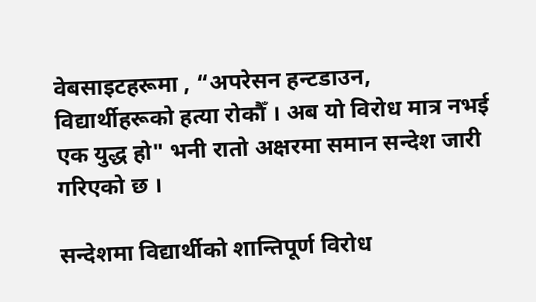वेबसाइटहरूमा , “अपरेसन हन्टडाउन, विद्यार्थीहरूको हत्या रोकौँ । अब यो विरोध मात्र नभई एक युद्ध हो" भनी रातो अक्षरमा समान सन्देश जारी गरिएको छ ।

सन्देशमा विद्यार्थीको शान्तिपूर्ण विरोध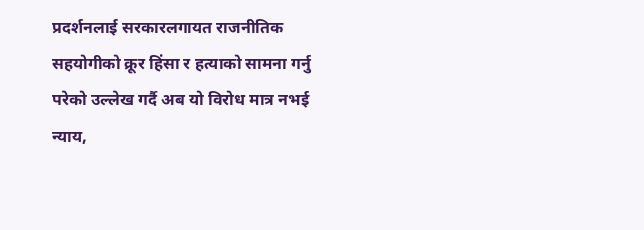प्रदर्शनलाई सरकारलगायत राजनीतिक सहयोगीको क्रूर हिंसा र हत्याको सामना गर्नु परेको उल्लेख गर्दै अब यो विरोध मात्र नभई न्याय,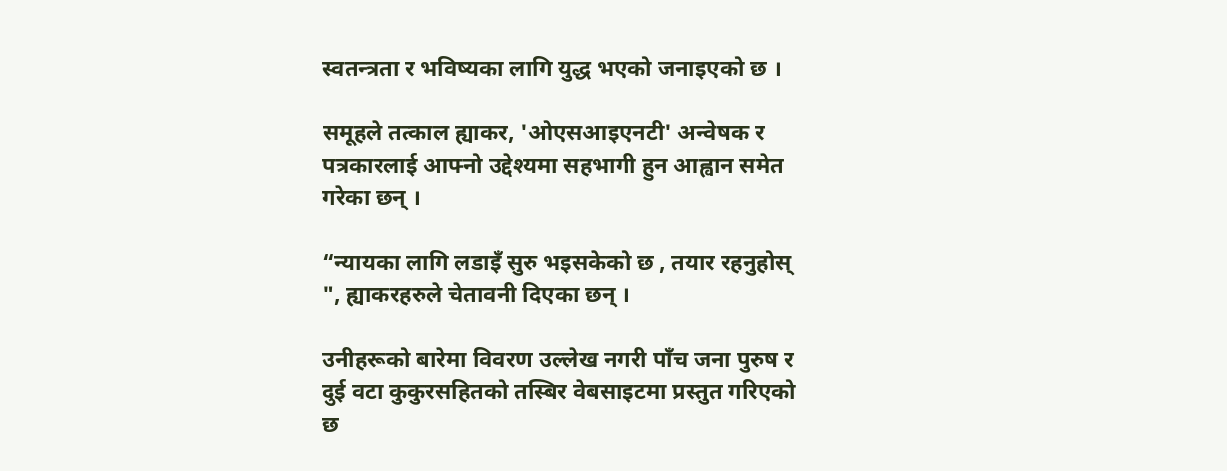स्वतन्त्रता र भविष्यका लागि युद्ध भएको जनाइएको छ ।

समूहले तत्काल ह्याकर, 'ओएसआइएनटी' अन्वेषक र पत्रकारलाई आफ्नो उद्देश्यमा सहभागी हुन आह्वान समेत गरेका छन् ।

“न्यायका लागि लडाइँ सुरु भइसकेको छ , तयार रहनुहोस् ", ह्याकरहरुले चेतावनी दिएका छन् ।

उनीहरूको बारेमा विवरण उल्लेख नगरी पाँच जना पुरुष र दुई वटा कुकुरसहितको तस्बिर वेबसाइटमा प्रस्तुत गरिएको छ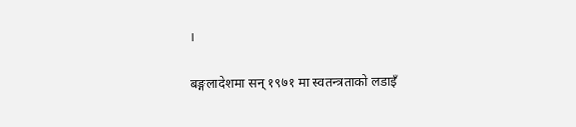।

बङ्गलादेशमा सन् १९७१ मा स्वतन्त्रताको लडाइँ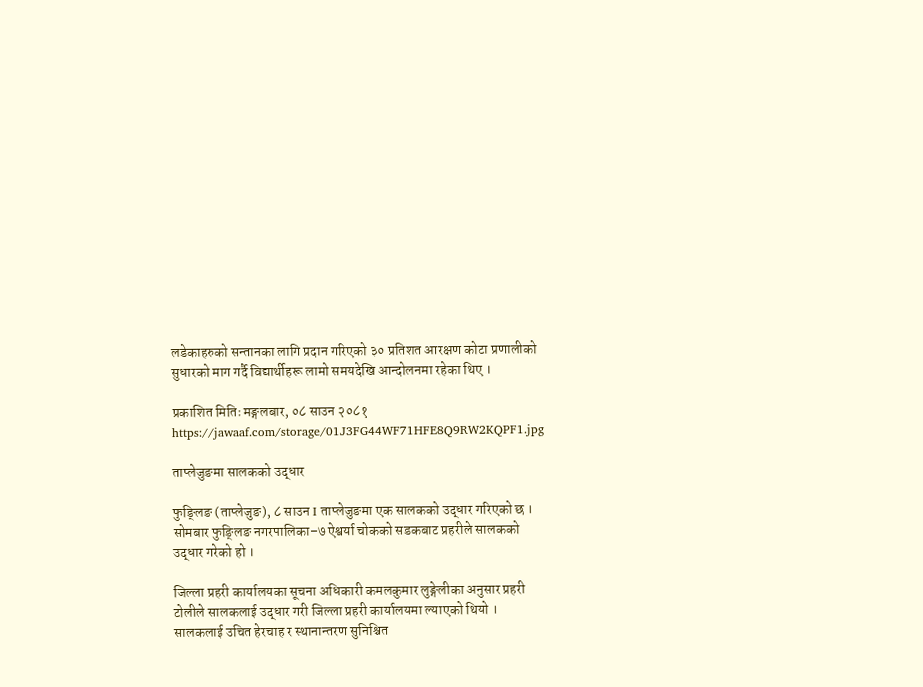लडेकाहरुको सन्तानका लागि प्रदान गरिएको ३० प्रतिशत आरक्षण कोटा प्रणालीको सुधारको माग गर्दै विद्यार्थीहरू लामो समयदेखि आन्दोलनमा रहेका थिए ।

प्रकाशित मितिः मङ्गलबार, ०८ साउन २०८१
https://jawaaf.com/storage/01J3FG44WF71HFE8Q9RW2KQPF1.jpg

ताप्लेजुङमा सालकको उद्धार

फुङ्लिङ (ताप्लेजुङ), ८ साउन I ताप्लेजुङमा एक सालकको उद्धार गरिएको छ । सोमबार फुङ्लिङ नगरपालिका–७ ऐश्वर्या चोकको सडकबाट प्रहरीले सालकको उद्धार गरेको हो ।

जिल्ला प्रहरी कार्यालयका सूचना अधिकारी कमलकुमार लुङ्गेलीका अनुसार प्रहरी टोलीले सालकलाई उद्धार गरी जिल्ला प्रहरी कार्यालयमा ल्याएको थियो । सालकलाई उचित हेरचाह र स्थानान्तरण सुनिश्चित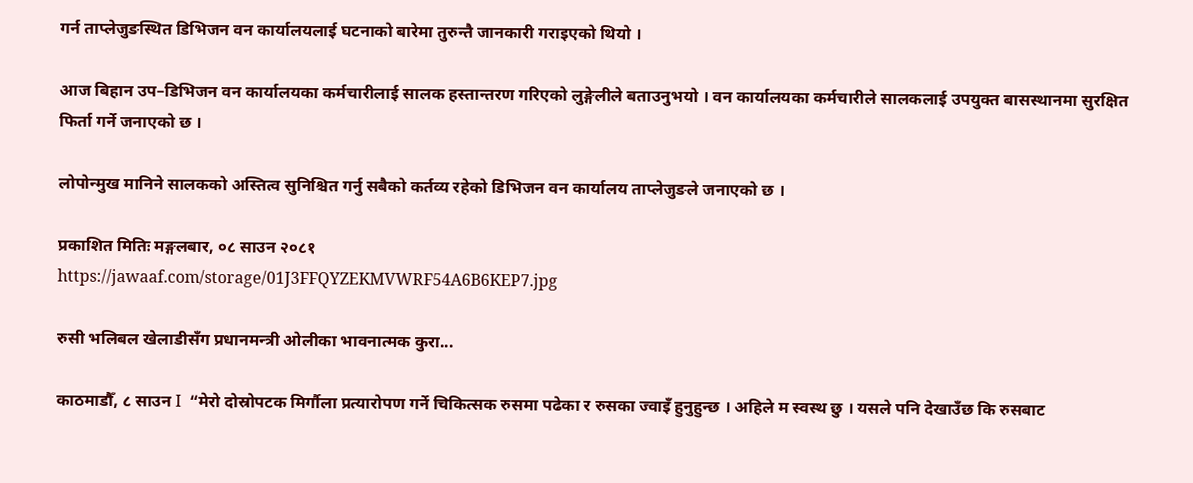गर्न ताप्लेजुङस्थित डिभिजन वन कार्यालयलाई घटनाको बारेमा तुरुन्तै जानकारी गराइएको थियो ।

आज बिहान उप–डिभिजन वन कार्यालयका कर्मचारीलाई सालक हस्तान्तरण गरिएको लुङ्गेलीले बताउनुभयो । वन कार्यालयका कर्मचारीले सालकलाई उपयुक्त बासस्थानमा सुरक्षित फिर्ता गर्ने जनाएको छ ।

लोपोन्मुख मानिने सालकको अस्तित्व सुनिश्चित गर्नु सबैको कर्तव्य रहेको डिभिजन वन कार्यालय ताप्लेजुङले जनाएको छ ।

प्रकाशित मितिः मङ्गलबार, ०८ साउन २०८१
https://jawaaf.com/storage/01J3FFQYZEKMVWRF54A6B6KEP7.jpg

रुसी भलिबल खेलाडीसँग प्रधानमन्त्री ओलीका भावनात्मक कुरा...

काठमाडौँ, ८ साउन I  “मेरो दोस्रोपटक मिर्गौला प्रत्यारोपण गर्ने चिकित्सक रुसमा पढेका र रुसका ज्वाइँ हुनुहुन्छ । अहिले म स्वस्थ छु । यसले पनि देखाउँछ कि रुसबाट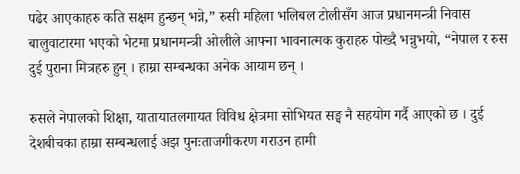पढेर आएकाहरु कति सक्षम हुन्छन् भन्ने,” रुसी महिला भलिबल टोलीसँग आज प्रधानमन्त्री निवास बालुवाटारमा भएको भेटमा प्रधानमन्त्री ओलीले आफ्ना भावनात्मक कुराहरु पोख्दै भन्नुभयो, “नेपाल र रुस दुई पुराना मित्रहरु हुन् । हाम्रा सम्बन्धका अनेक आयाम छन् ।

रुसले नेपालको शिक्षा, यातायातलगायत विविध क्षेत्रमा सोभियत सङ्घ नै सहयोग गर्दै आएको छ । दुई देशबीचका हाम्रा सम्बन्धलाई अझ पुनःताजगीकरण गराउन हामी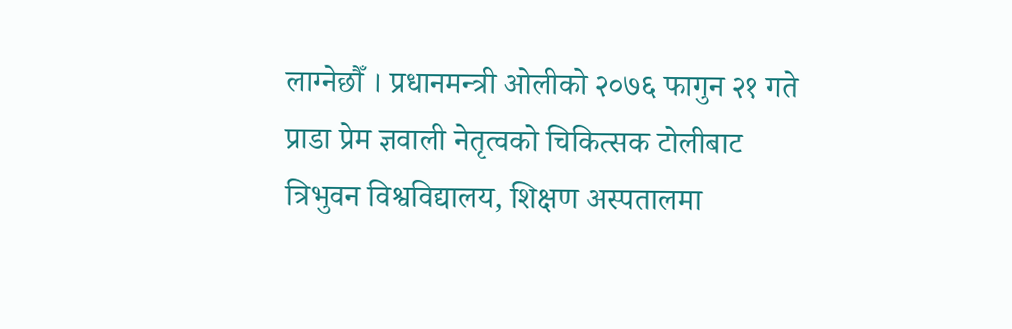लाग्नेछौँ । प्रधानमन्त्री ओलीको २०७६ फागुन २१ गते प्राडा प्रेम ज्ञवाली नेतृत्वको चिकित्सक टोलीबाट त्रिभुवन विश्वविद्यालय, शिक्षण अस्पतालमा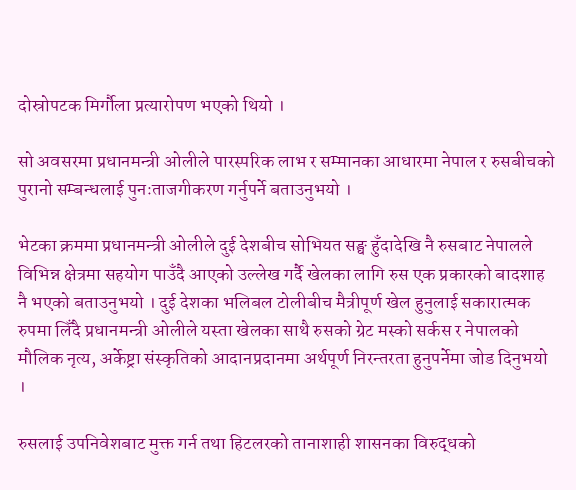दोस्रोपटक मिर्गौला प्रत्यारोपण भएको थियो ।

सो अवसरमा प्रधानमन्त्री ओलीले पारस्परिक लाभ र सम्मानका आधारमा नेपाल र रुसबीचको पुरानो सम्बन्धलाई पुनःताजगीकरण गर्नुपर्ने बताउनुभयो ।

भेटका क्रममा प्रधानमन्त्री ओलीले दुई देशबीच सोभियत सङ्घ हुँदादेखि नै रुसबाट नेपालले विभिन्न क्षेत्रमा सहयोग पाउँदै आएको उल्लेख गर्दै खेलका लागि रुस एक प्रकारको बादशाह नै भएको बताउनुभयो । दुई देशका भलिबल टोलीबीच मैत्रीपूर्ण खेल हुनुलाई सकारात्मक रुपमा लिँदै प्रधानमन्त्री ओलीले यस्ता खेलका साथै रुसको ग्रेट मस्को सर्कस र नेपालको मौलिक नृत्य, अर्केष्ट्रा संस्कृतिको आदानप्रदानमा अर्थपूर्ण निरन्तरता हुनुपर्नेमा जोड दिनुभयो ।

रुसलाई उपनिवेशबाट मुक्त गर्न तथा हिटलरको तानाशाही शासनका विरुद्धको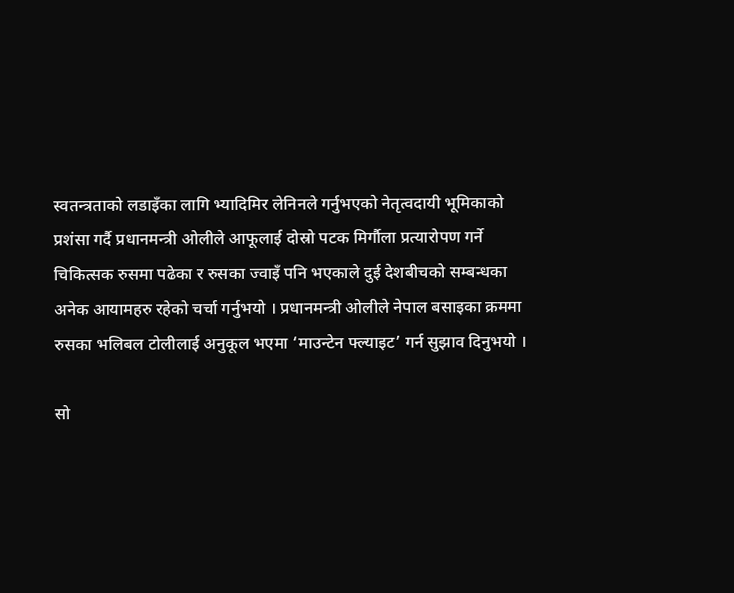स्वतन्त्रताको लडाइँका लागि भ्यादिमिर लेनिनले गर्नुभएको नेतृत्वदायी भूमिकाको प्रशंसा गर्दै प्रधानमन्त्री ओलीले आफूलाई दोस्रो पटक मिर्गौला प्रत्यारोपण गर्ने चिकित्सक रुसमा पढेका र रुसका ज्वाइँ पनि भएकाले दुई देशबीचको सम्बन्धका अनेक आयामहरु रहेको चर्चा गर्नुभयो । प्रधानमन्त्री ओलीले नेपाल बसाइका क्रममा रुसका भलिबल टोलीलाई अनुकूल भएमा ‘माउन्टेन फ्ल्याइट’ गर्न सुझाव दिनुभयो ।

सो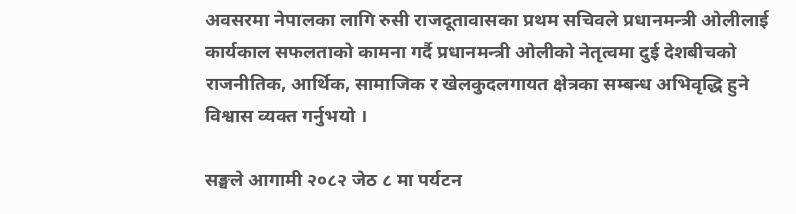अवसरमा नेपालका लागि रुसी राजदूतावासका प्रथम सचिवले प्रधानमन्त्री ओलीलाई कार्यकाल सफलताको कामना गर्दै प्रधानमन्त्री ओलीको नेतृत्वमा दुई देशबीचको राजनीतिक, आर्थिक, सामाजिक र खेलकुदलगायत क्षेत्रका सम्बन्ध अभिवृद्धि हुने विश्वास व्यक्त गर्नुभयो ।

सङ्घले आगामी २०८२ जेठ ८ मा पर्यटन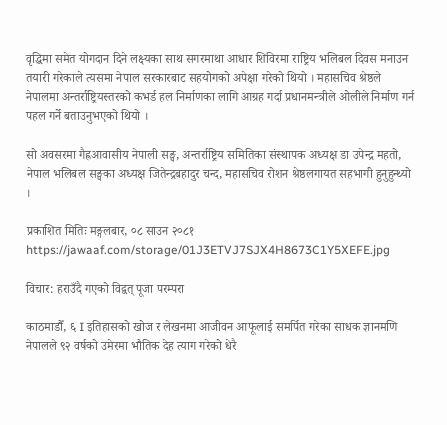वृद्धिमा समेत योगदान दिने लक्ष्यका साथ सगरमाथा आधार शिविरमा राष्ट्रिय भलिबल दिवस मनाउन तयारी गरेकाले त्यसमा नेपाल सरकारबाट सहयोगको अपेक्षा गरेको थियो । महासचिव श्रेष्ठले नेपालमा अन्तर्राष्ट्रियस्तरको कभर्ड हल निर्माणका लागि आग्रह गर्दा प्रधानमन्त्रीले ओलीले निर्माण गर्न पहल गर्ने बताउनुभएको थियो ।

सो अवसरमा गैह्रआवासीय नेपाली सङ्घ, अन्तर्राष्ट्रिय समितिका संस्थापक अध्यक्ष डा उपेन्द्र महतो, नेपाल भलिबल सङ्घका अध्यक्ष जितेन्द्रबहादुर चन्द, महासचिव रोशन श्रेष्ठलगायत सहभागी हुनुहुन्थ्यो ।

प्रकाशित मितिः मङ्गलबार, ०८ साउन २०८१
https://jawaaf.com/storage/01J3ETVJ7SJX4H8673C1Y5XEFE.jpg

विचार: हराउँदै गएको विद्वत् पूजा परम्परा

काठमाडौँ, ६ I इतिहासको खोज र लेखनमा आजीवन आफूलाई समर्पित गरेका साधक ज्ञानमणि नेपालले ९२ वर्षको उमेरमा भौतिक देह त्याग गरेको धेरै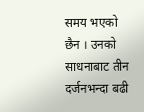समय भएको छैन । उनको साधनाबाट तीन दर्जनभन्दा बढी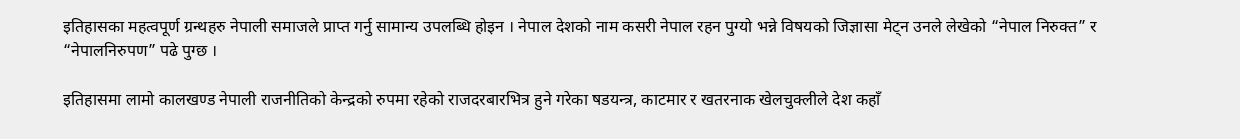इतिहासका महत्वपूर्ण ग्रन्थहरु नेपाली समाजले प्राप्त गर्नु सामान्य उपलब्धि होइन । नेपाल देशको नाम कसरी नेपाल रहन पुग्यो भन्ने विषयको जिज्ञासा मेट्न उनले लेखेको “नेपाल निरुक्त” र “नेपालनिरुपण” पढे पुग्छ ।

इतिहासमा लामो कालखण्ड नेपाली राजनीतिको केन्द्रको रुपमा रहेको राजदरबारभित्र हुने गरेका षडयन्त्र, काटमार र खतरनाक खेलचुक्लीले देश कहाँ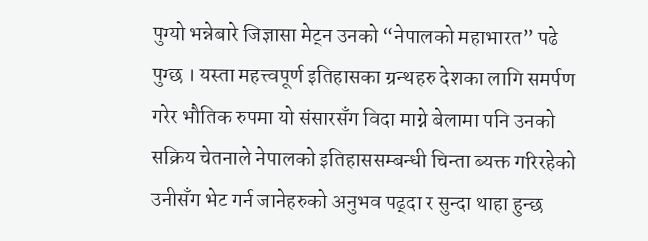पुग्यो भन्नेबारे जिज्ञासा मेट्न उनको “नेपालको महाभारत” पढे पुग्छ । यस्ता महत्त्वपूर्ण इतिहासका ग्रन्थहरु देशका लागि समर्पण गरेर भौतिक रुपमा यो संसारसँग विदा माग्ने बेलामा पनि उनको सक्रिय चेतनाले नेपालको इतिहाससम्बन्धी चिन्ता ब्यक्त गरिरहेको उनीसँग भेट गर्न जानेहरुको अनुभव पढ्दा र सुन्दा थाहा हुन्छ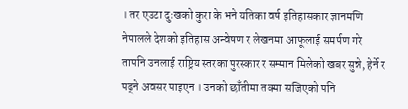। तर एउटा दुःखको कुरा के भने यतिका वर्ष इतिहासकार ज्ञानमणि नेपालले देशको इतिहास अन्वेषण र लेखनमा आफूलाई समर्पण गरे तापनि उनलाई राष्ट्रिय स्तरका पुरस्कार र सम्मान मिलेको खबर सुन्ने, हेर्ने र पढ्ने अवसर पाइएन । उनको छाँतीमा तक्मा सजिएको पनि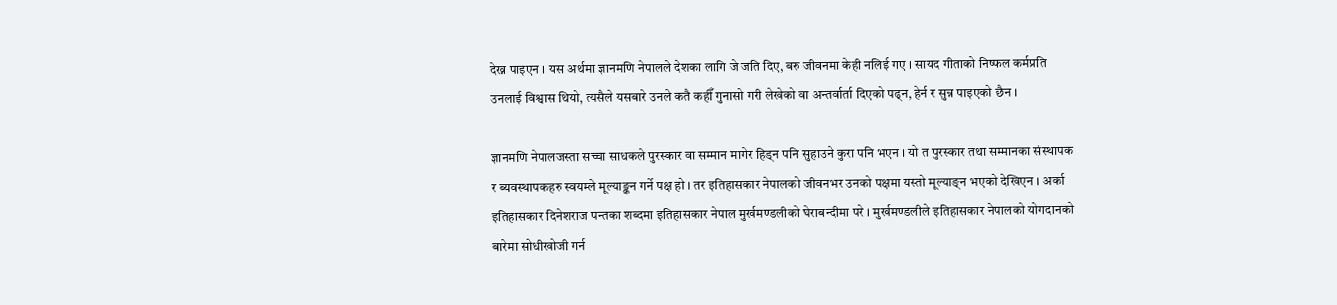देख्न पाइएन । यस अर्थमा ज्ञानमणि नेपालले देशका लागि जे जति दिए, बरु जीवनमा केही नलिई गए । सायद गीताको निष्फल कर्मप्रति उनलाई विश्वास थियो, त्यसैले यसबारे उनले कतै कहीँ गुनासो गरी लेखेको वा अन्तर्वार्ता दिएको पढ्न, हेर्न र सुन्न पाइएको छैन ।

ज्ञानमणि नेपालजस्ता सच्चा साधकले पुरस्कार वा सम्मान मागेर हिड्न पनि सुहाउने कुरा पनि भएन । यो त पुरस्कार तथा सम्मानका संस्थापक र ब्यवस्थापकहरु स्वयम्ले मूल्याङ्कन गर्ने पक्ष हो । तर इतिहासकार नेपालको जीवनभर उनको पक्षमा यस्तो मूल्याङ्न भएको देखिएन । अर्का इतिहासकार दिनेशराज पन्तका शब्दमा इतिहासकार नेपाल मुर्खमण्डलीको घेराबन्दीमा परे । मुर्खमण्डलीले इतिहासकार नेपालको योगदानको बारेमा सोधीखोजी गर्न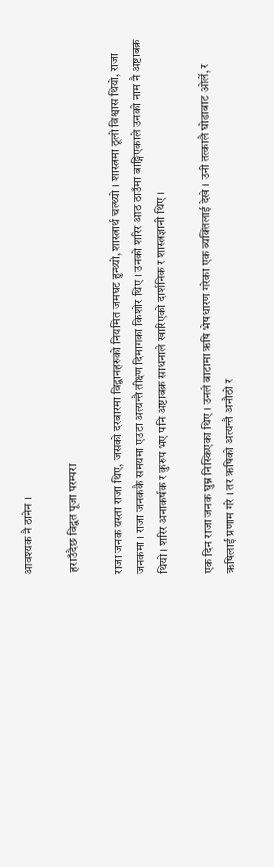आवश्यक नै ठानेन ।

 हराउँदैछ विद्वत पूजा परम्परा

राजा जनक यस्ता राजा थिए, जसको दरबारमा विद्वानहरुको नियमित जमघट हुन्थ्यो, शास्त्रार्थ चल्थ्यो । शास्त्रमा ठूलो विश्वास थियो, राजा जनकमा । राजा जनककै समयमा एउटा अत्यन्तै तीक्ष्ण दिमागका किशोर थिए । उनको शरिर आठ ठाउँमा बाङ्गिएकाले उनको नाम नै अष्टाबक्र थियो । शरिर अनाकर्षक र कुरुप भए पनि अष्टाबक्र साधनाले खारिएको दार्शनिक र शास्त्रज्ञानी थिए ।

एक दिन राजा जनक घुम्न निस्किएका थिए । उनले बाटामा ऋषि भेषधारण गरेका एक ब्यक्तिलाई देखे । उनी तत्कालै घोडाबाट ओर्ले, र ऋषिलाई प्रणाम गरे । तर ऋषिको अत्यन्तै अनौठो र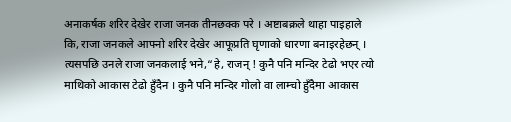अनाकर्षक शरिर देखेर राजा जनक तीनछक्क परे । अष्टाबक्रले थाहा पाइहाले कि, राजा जनकले आफ्नो शरिर देखेर आफूप्रति घृणाको धारणा बनाइरहेछन् । त्यसपछि उनले राजा जनकलाई भने,“हे, राजन् ! कुनै पनि मन्दिर टेढो भएर त्यो माथिको आकास टेढो हुँदैन । कुनै पनि मन्दिर गोलो वा लाम्चो हुँदैमा आकास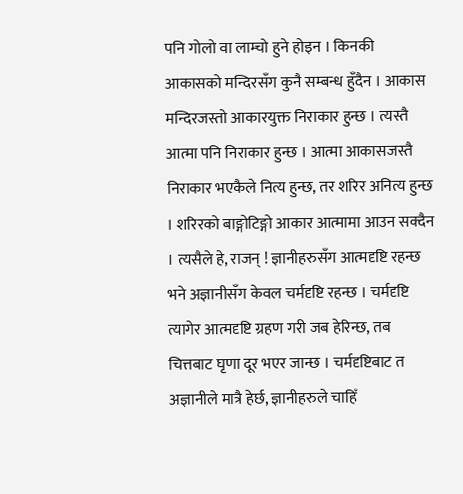पनि गोलो वा लाम्चो हुने होइन । किनकी आकासको मन्दिरसँग कुनै सम्बन्ध हुँदैन । आकास मन्दिरजस्तो आकारयुक्त निराकार हुन्छ । त्यस्तै आत्मा पनि निराकार हुन्छ । आत्मा आकासजस्तै निराकार भएकैले नित्य हुन्छ, तर शरिर अनित्य हुन्छ । शरिरको बाङ्गोटिङ्गो आकार आत्मामा आउन सक्दैन । त्यसैले हे, राजन् ! ज्ञानीहरुसँग आत्मदृष्टि रहन्छ भने अज्ञानीसँग केवल चर्मदृष्टि रहन्छ । चर्मदृष्टि त्यागेर आत्मदृष्टि ग्रहण गरी जब हेरिन्छ, तब चित्तबाट घृणा दूर भएर जान्छ । चर्मदृष्टिबाट त अज्ञानीले मात्रै हेर्छ, ज्ञानीहरुले चाहिँ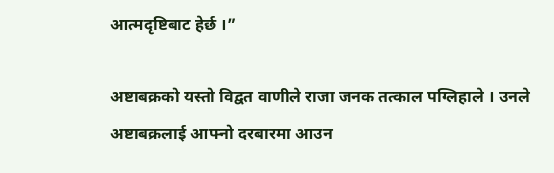आत्मदृष्टिबाट हेर्छ ।”

अष्टाबक्रको यस्तो विद्वत वाणीले राजा जनक तत्काल पग्लिहाले । उनले अष्टाबक्रलाई आफ्नो दरबारमा आउन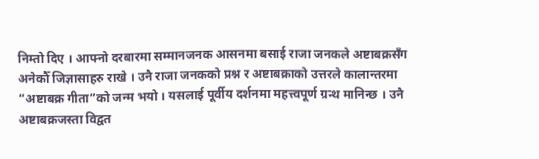निम्तो दिए । आफ्नो दरबारमा सम्मानजनक आसनमा बसाई राजा जनकले अष्टाबक्रसँग अनेकौँ जिज्ञासाहरु राखे । उनै राजा जनकको प्रश्न र अष्टाबक्राको उत्तरले कालान्तरमा “अष्टाबक्र गीता”को जन्म भयो । यसलाई पूर्वीय दर्शनमा महत्त्वपूर्ण ग्रन्थ मानिन्छ । उनै अष्टाबक्रजस्ता विद्वत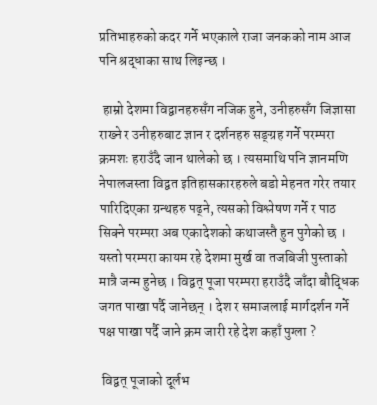प्रतिभाहरुको कदर गर्ने भएकाले राजा जनकको नाम आज पनि श्रद्धाका साथ लिइन्छ ।

 हाम्रो देशमा विद्वानहरुसँग नजिक हुने, उनीहरुसँग जिज्ञासा राख्ने र उनीहरुबाट ज्ञान र दर्शनहरु सङ्ग्रह गर्ने परम्परा क्रमशः हराउँदै जान थालेको छ । त्यसमाथि पनि ज्ञानमणि नेपालजस्ता विद्वत इतिहासकारहरुले बडो मेहनत गरेर तयार पारिदिएका ग्रन्थहरु पढ्ने, त्यसको विश्लेषण गर्ने र पाठ सिक्ने परम्परा अब एकादेशको कथाजस्तै हुन पुगेको छ । यस्तो परम्परा कायम रहे देशमा मुर्ख वा तजबिजी पुस्ताको मात्रै जन्म हुनेछ । विद्वत् पूजा परम्परा हराउँदै जाँदा बौद्धिक जगत पाखा पर्दै जानेछन् । देश र समाजलाई मार्गदर्शन गर्ने पक्ष पाखा पर्दै जाने क्रम जारी रहे देश कहाँ पुग्ला ?

 विद्वत् पूजाको दूर्लभ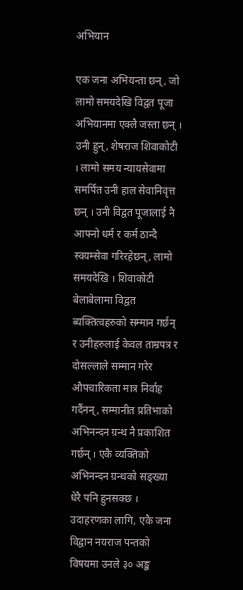अभियान

एक जना अभियन्ता छन्, जो लामो समयदेखि विद्वत पूजा अभियानमा एक्लै जस्ता छन् । उनी हुन्, शेषराज शिवाकोटी । लामो समय न्यायसेवामा समर्पित उनी हाल सेवानिवृत्त छन् । उनी विद्वत पूजालाई नै आफ्नो धर्म र कर्म ठान्दै स्वयम्सेवा गरिरहेछन्, लामो समयदेखि । शिवाकोटी बेलाबेलामा विद्वत ब्यक्तित्वहरुको सम्मान गर्छन् र उनीहरुलाई केवल ताम्रपत्र र दोसल्लाले सम्मान गरेर औपचारिकता मात्र निर्वाह गर्दैनन्, सम्मानीत प्रतिभाको अभिनन्दन ग्रन्थ नै प्रकाशित गर्छन् । एकै व्यक्तिको अभिनन्दन ग्रन्थको सङ्ख्या धेरै पनि हुनसक्छ । उदाहरणका लागि, एकै जना विद्वान नयराज पन्तको विषयमा उनले ३० अङ्क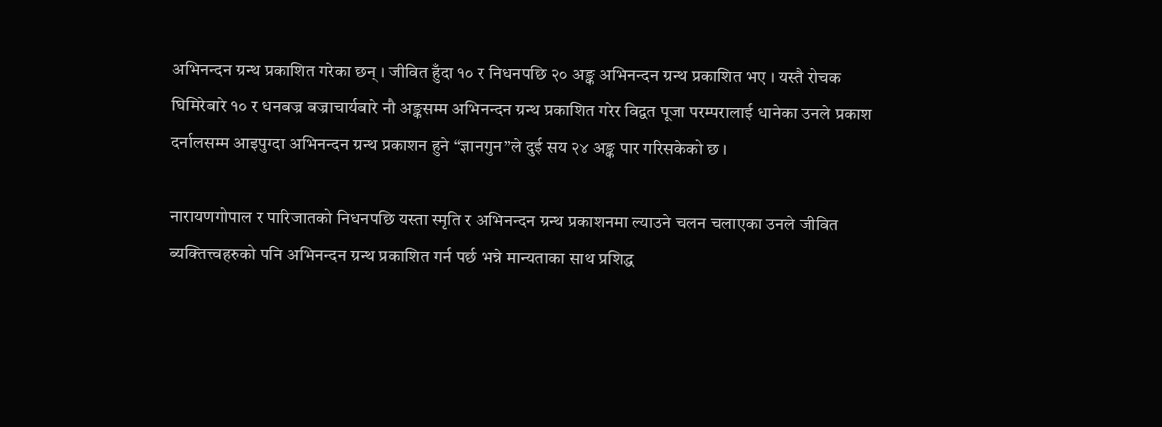अभिनन्दन ग्रन्थ प्रकाशित गरेका छन् । जीवित हुँदा १० र निधनपछि २० अङ्क अभिनन्दन ग्रन्थ प्रकाशित भए । यस्तै रोचक घिमिरेबारे १० र धनबज्र बज्राचार्यबारे नौ अङ्कसम्म अभिनन्दन ग्रन्थ प्रकाशित गरेर विद्वत पूजा परम्परालाई धानेका उनले प्रकाश दर्नालसम्म आइपुग्दा अभिनन्दन ग्रन्थ प्रकाशन हुने “ज्ञानगुन”ले दुई सय २४ अङ्क पार गरिसकेको छ ।

नारायणगोपाल र पारिजातको निधनपछि यस्ता स्मृति र अभिनन्दन ग्रन्थ प्रकाशनमा ल्याउने चलन चलाएका उनले जीवित ब्यक्तित्त्वहरुको पनि अभिनन्दन ग्रन्थ प्रकाशित गर्न पर्छ भन्ने मान्यताका साथ प्रशिद्ध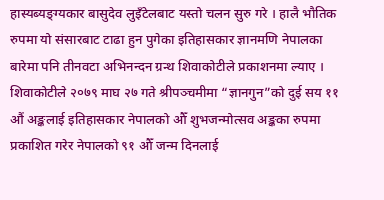हास्यब्यङ्ग्यकार बासुदेव लुइँटेलबाट यस्तो चलन सुरु गरे । हालै भौतिक रुपमा यो संसारबाट टाढा हुन पुगेका इतिहासकार ज्ञानमणि नेपालका बारेमा पनि तीनवटा अभिनन्दन ग्रन्थ शिवाकोटीले प्रकाशनमा ल्याए । शिवाकोटीले २०७९ माघ २७ गते श्रीपञ्चमीमा “ज्ञानगुन”को दुई सय ११ औं अङ्कलाई इतिहासकार नेपालको औँ शुभजन्मोत्सव अङ्कका रुपमा प्रकाशित गरेर नेपालको ९१ औँ जन्म दिनलाई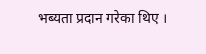भब्यता प्रदान गरेका थिए ।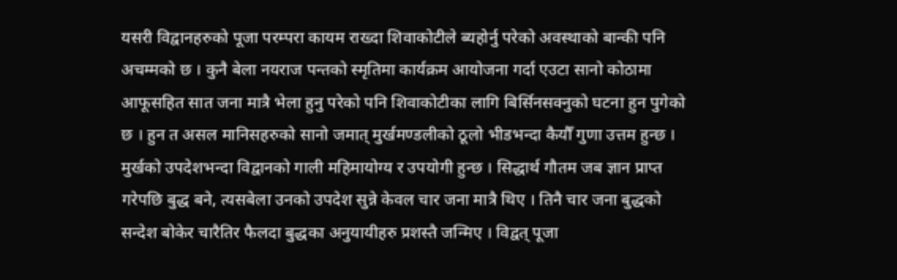यसरी विद्वानहरुको पूजा परम्परा कायम राख्दा शिवाकोटीले ब्यहोर्नु परेको अवस्थाको बान्की पनि अचम्मको छ । कुनै बेला नयराज पन्तको स्मृतिमा कार्यक्रम आयोजना गर्दा एउटा सानो कोठामा आफूसहित सात जना मात्रै भेला हुनु परेको पनि शिवाकोटीका लागि बिर्सिनसक्नुको घटना हुन पुगेको छ । हुन त असल मानिसहरुको सानो जमात् मुर्खमण्डलीको ठूलो भीडभन्दा कैयौँ गुणा उत्तम हुन्छ । मुर्खको उपदेशभन्दा विद्वानको गाली महिमायोग्य र उपयोगी हुन्छ । सिद्धार्थ गौतम जब ज्ञान प्राप्त गरेपछि बुद्ध बने, त्यसबेला उनको उपदेश सुन्ने केवल चार जना मात्रै थिए । तिनै चार जना बुद्धको सन्देश बोकेर चारैतिर फैलदा बुद्धका अनुयायीहरु प्रशस्तै जन्मिए । विद्वत् पूजा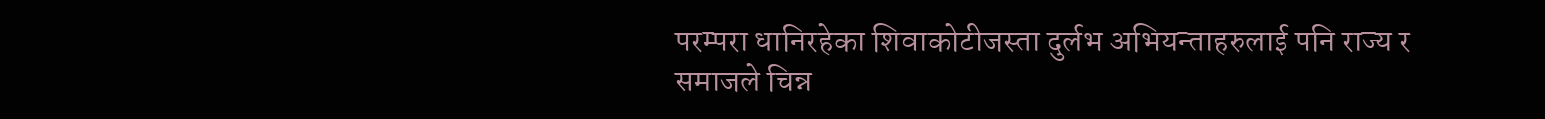परम्परा धानिरहेका शिवाकोटीजस्ता दुर्लभ अभियन्ताहरुलाई पनि राज्य र समाजले चिन्न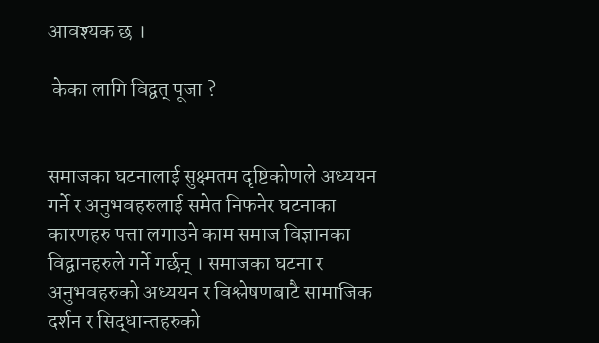आवश्यक छ ।

 केका लागि विद्वत् पूजा ?


समाजका घटनालाई सुक्ष्मतम दृष्टिकोणले अध्ययन गर्ने र अनुभवहरुलाई समेत निफनेर घटनाका कारणहरु पत्ता लगाउने काम समाज विज्ञानका विद्वानहरुले गर्ने गर्छन् । समाजका घटना र अनुभवहरुको अध्ययन र विश्लेषणबाटै सामाजिक दर्शन र सिद्धान्तहरुको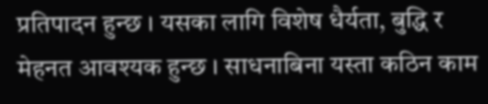प्रतिपादन हुन्छ । यसका लागि विशेष धैर्यता, बुद्धि र मेहनत आवश्यक हुन्छ । साधनाबिना यस्ता कठिन काम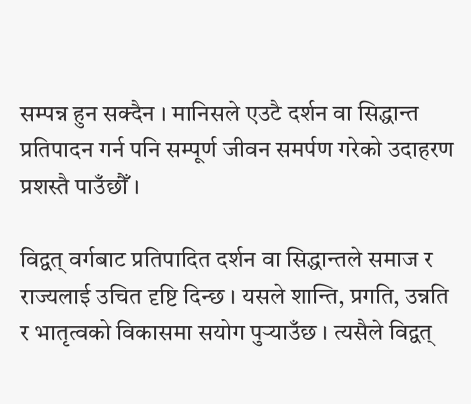सम्पन्न हुन सक्दैन । मानिसले एउटै दर्शन वा सिद्धान्त प्रतिपादन गर्न पनि सम्पूर्ण जीवन समर्पण गरेको उदाहरण प्रशस्तै पाउँछौँ ।

विद्वत् वर्गबाट प्रतिपादित दर्शन वा सिद्धान्तले समाज र राज्यलाई उचित दृष्टि दिन्छ । यसले शान्ति, प्रगति, उन्नति र भातृत्वको विकासमा सयोग पुर्‍याउँछ । त्यसैले विद्वत्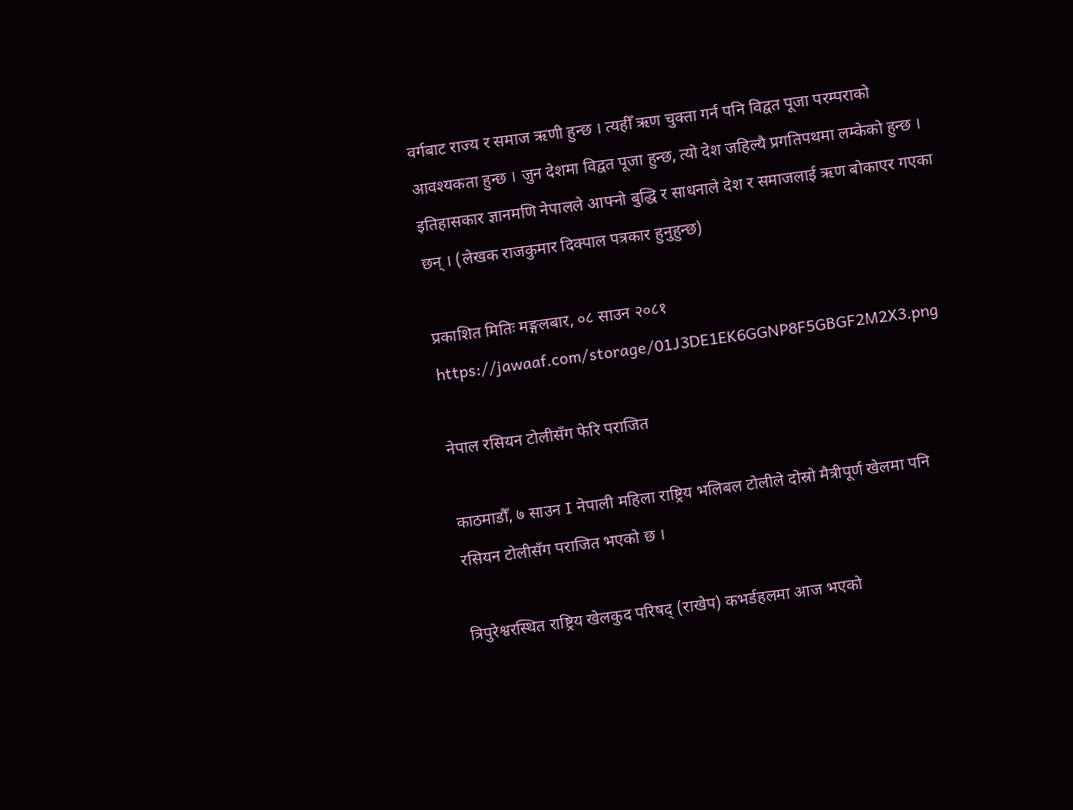वर्गबाट राज्य र समाज ऋणी हुन्छ । त्यहीँ ऋण चुक्ता गर्न पनि विद्वत पूजा परम्पराको आवश्यकता हुन्छ । जुन देशमा विद्वत पूजा हुन्छ, त्यो देश जहिल्यै प्रगतिपथमा लम्केको हुन्छ । इतिहासकार ज्ञानमणि नेपालले आफ्नो बुद्धि र साधनाले देश र समाजलाई ऋण बोकाएर गएका छन् । (लेखक राजकुमार दिक्पाल पत्रकार हुनुहुन्छ)

प्रकाशित मितिः मङ्गलबार, ०८ साउन २०८१
https://jawaaf.com/storage/01J3DE1EK6GGNP8F5GBGF2M2X3.png

नेपाल रसियन टोलीसँग फेरि पराजित

काठमाडौँ, ७ साउन I नेपाली महिला राष्ट्रिय भलिबल टोलीले दोस्रो मैत्रीपूर्ण खेलमा पनि रसियन टोलीसँग पराजित भएको छ ।

त्रिपुरेश्वरस्थित राष्ट्रिय खेलकुद परिषद् (राखेप) कभर्डहलमा आज भएको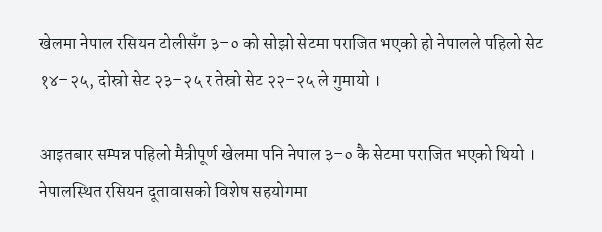खेलमा नेपाल रसियन टोलीसँग ३–० को सोझो सेटमा पराजित भएको हो नेपालले पहिलो सेट १४–२५, दोस्रो सेट २३–२५ र तेस्रो सेट २२–२५ ले गुमायो ।

आइतबार सम्पन्न पहिलो मैत्रीपूर्ण खेलमा पनि नेपाल ३–० कै सेटमा पराजित भएको थियो । नेपालस्थित रसियन दूतावासको विशेष सहयोगमा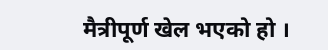मैत्रीपूर्ण खेल भएको हो ।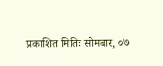प्रकाशित मितिः सोमबार, ०७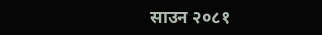साउन २०८१